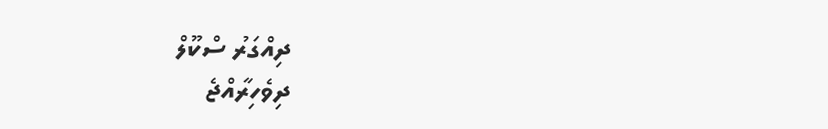ދިއްގަރު ސްކޫލް
ދިވެހިރާއްޖެ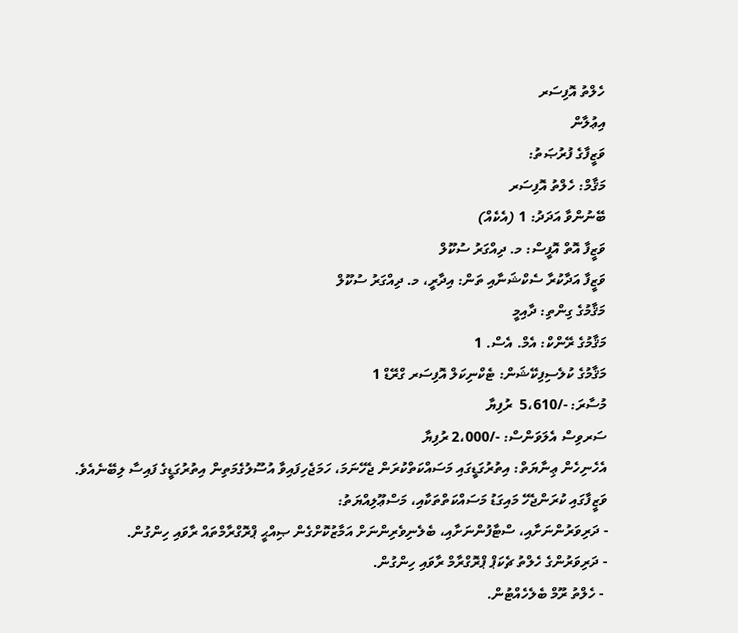ހެލްތު އޮފިސަރ
އިޢުލާން
ވަޒީފާގެ ފުރުޞަތު:
މަޤާމް: ހެލްތު އޮފިސަރ
ބޭނުންވާ އަދަދު: 1 (އެކެއް)
ވަޒީފާ އޮތް އޮފީސް: މ. ދިއްގަރު ސުކޫލް
ވަޒީފާ އަދާކުރާ ސެކްޝަނާއި ތަން: އިދާރީ، މ. ދިއްގަރު ސުކޫލް
މަޤާމުގެ ގިންތި: ދާއިމީ
މަޤާމުގެ ރޭންކް: އެމް. އެސް. 1
މަޤާމުގެ ކުލެސިފިކޭޝަން: ޓެކްނިކަލް އޮފިސަރ ގްރޭޑް 1
މުސާރަ: -/5،610  ރުފިޔާ
ސަރވިސް އެލަވަންސް: -/2،000 ރުފިޔާ
އެހެނިހެން ޢިނާޔަތް: އިތުރުގަޑީގައި މަސައްކަތްކުރަން ޖެހޭނަމަ، ހަމަޖެހިފައިވާ އުސޫލުގެމަތިން އިތުރުގަޑީގެ ފައިސާ ލިބޭނެއެވެ.
ވަޒީފާގައި ކުރަންޖެހޭ މައިގަޑު މަސައްކަތްތަކާއި، މަސްޢޫލިއްޔަތު:
- ދަރިވަރުންނަށާއި، ސްޓާފުންނަށާއި، ބެލެނިވެރިންނަށް އަމާޒުކޮށްގެން ޞިއްޙީ ޕްރޮގްރާމްތައް ރާވައި ހިންގުން.
- ދަރިވަރުންގެ ހެލްތު ޗެކަޕް ޕްރޮގްރާމް ރާވައި ހިންގުން.
 - ހެލްތު ރޫމް ބެލެހެއްޓުން.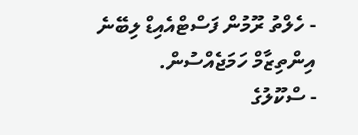- ހެލްތު ރޫމުން ފަސްޓްއެއިޑް ލިބޭނެ އިންތިޒާމް ހަމަޖެއްސުން.
- ސްކޫލުގެ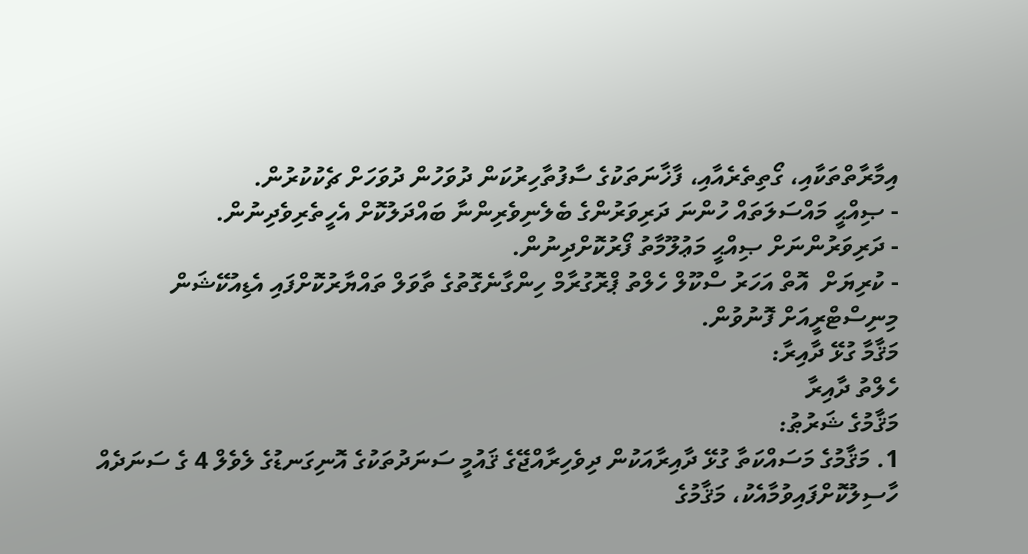އިމާރާތްތަކާއި، ގޯތިތެރެއާއި، ފާޚާނަތަކުގެ ސާފުތާހިރުކަން ދުވަހުން ދުވަހަށް ޗެކުކުރުން.
- ޞިއްޙީ މައްސަލަތައް ހުންނަ ދަރިވަރުންގެ ބެލެނިވެރިންނާ ބައްދަލުކޮށް އެހީތެރިވެދިނުން.
- ދަރިވަރުންނަށް ޞިއްޙީ މަޢުލޫމާތު ފޯރުކޮށްދިނުން.
- ކުރިޔަށް  އޮތް އަހަރު ސްކޫލް ހެލްތު ޕްރޮގުރާމް ހިންގާނެގޮތުގެ ތާވަލް ތައްޔާރުކޮށްފައި އެޑިއުކޭޝަން މިނިސްޓްރީއަށް ފޮނުވުން.
މަޤާމާ ގުޅޭ ދާއިރާ:
ހެލްތު ދާއިރާ
މަޤާމުގެ ޝަރުޠު:
1. މަޤާމުގެ މަސައްކަތާ ގުޅޭ ދާއިރާއަކުން ދިވެހިރާއްޖޭގެ ޤައުމީ ސަނަދުތަކުގެ އޮނިގަނޑުގެ ލެވެލް 4 ގެ ސަނަދެއް ހާސިލުކޮށްފައިވުމާއެކު، މަޤާމުގެ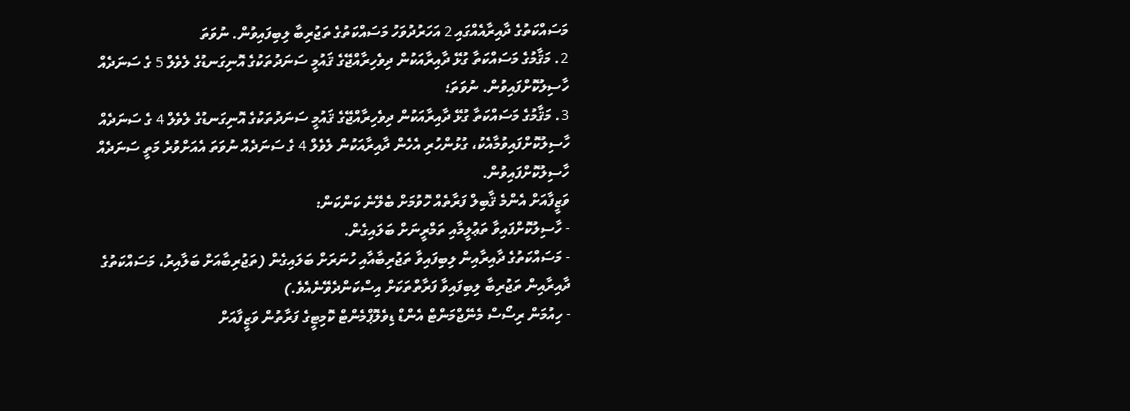މަސައްކަތުގެ ދާއިރާއެއްގައި 2 އަހަރުދުވަހު މަސައްކަތުގެ ތަޖުރިބާ ލިބިފައިވުން. ނުވަތަ
2. މަޤާމުގެ މަސައްކަތާ ގުޅޭ ދާއިރާއަކުން ދިވެހިރާއްޖޭގެ ޤައުމީ ސަނަދުތަކުގެ އޮނިގަނޑުގެ ލެވެލް 5 ގެ ސަނަދެއް ހާސިލުކޮށްފައިވުން. ނުވަތަ؛
3. މަޤާމުގެ މަސައްކަތާ ގުޅޭ ދާއިރާއަކުން ދިވެހިރާއްޖޭގެ ޤައުމީ ސަނަދުތަކުގެ އޮނިގަނޑުގެ ލެވެލް 4 ގެ ސަނަދެއް ހާސިލުކޮށްފައިވުމާއެކު، ގުޅުންހުރި އެހެން ދާއިރާއަކުން ލެވެލް 4 ގެ ސަނަދެއް ނުވަތަ އެއަށްވުރެ މަތީ ސަނަދެއް ހާސިލުކޮށްފައިވުން.
ވަޒީފާއަށް އެންމެ ޤާބިލް ފަރާތެއް ހޮވުމަށް ބެލޭނެ ކަންކަން:
- ހާސިލުކޮށްފައިވާ ތަޢުލީމާއި ތަމްރީނަށް ބަލައިގެން.
- މަސައްކަތުގެ ދާއިރާއިން ލިބިފައިވާ ތަޖުރިބާއާއި ހުނަރަށް ބަލައިގެން (ތަޖުރިބާއަށް ބަލާއިރު، މަސައްކަތުގެ ދާއިރާއިން ތަޖުރިބާ ލިބިފައިވާ ފަރާތްތަކަށް އިސްކަންދެވޭނެއެވެ.)
- ހިއުމަން ރިސޯސް މެނޭޖްމަންޓް އެންޑް ޑިވެލޮޕްމެންޓް ކޮމިޓީގެ ފަރާތުން ވަޒީފާއަށް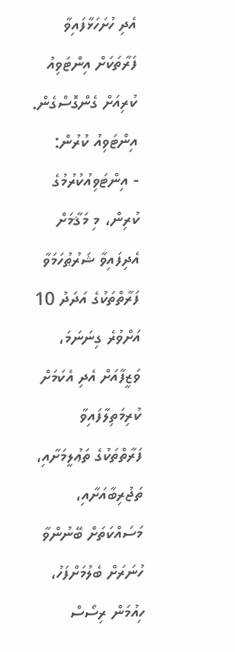އެދި ހުށަހަޅާފައިވާ ފަރާތަކަށް އިންޓަވިއު ކުރިއަށް ގެންގޮސްގެން.
އިންޓަވިއު ކުރުން:
- އިންޓަވިއުކުރުމުގެ ކުރިން، މި މަޤާމަށް އެދިފައިވާ ޝަރުޠުހަމަވާ ފަރާތްތަކުގެ އަދަދު 10 އަށްވުރެ ގިނަނަމަ، ވަޒީފާއަށް އެދި އެކަމަށް ކުރިމަތިލާފައިވާ ފަރާތްތަކުގެ ތަޢުލީމަށާއި، ތަޖުރިބާއަށާއި، މަސައްކަތަށް ބޭނުންވާ ހުނަރަށް ބެލުމަށްފަހު، ހިއުމަން ރިސޯސް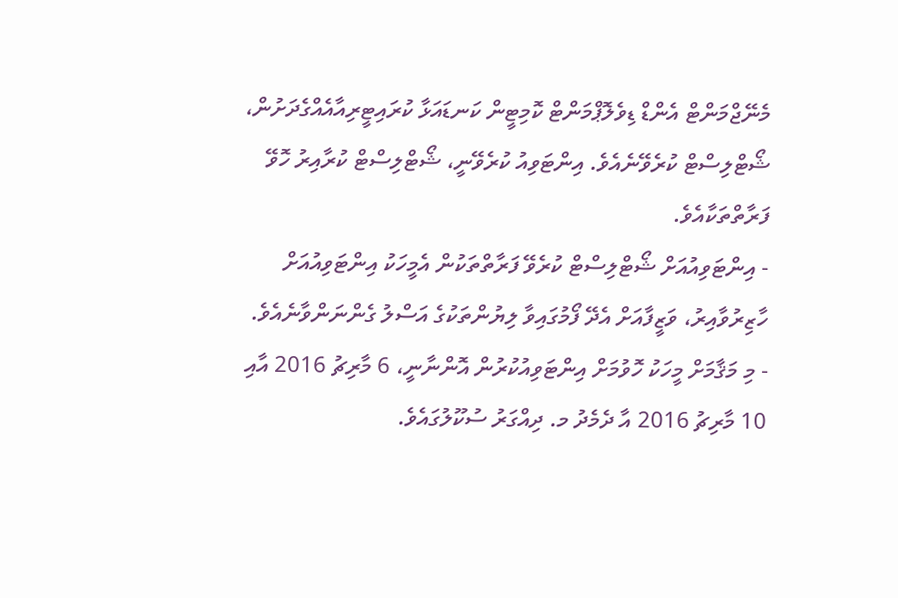މެނޭޖްމަންޓް އެންޑް ޑިވެލޮޕްމަންޓް ކޮމިޓީން ކަނޑައަޅާ ކުރައިޓީރިއާއެއްގެދަށުން، ޝޯޓްލިސްޓް ކުރެވޭނެއެވެ. އިންޓަވިއު ކުރެވޭނީ، ޝޯޓްލިސްޓް ކުރާއިރު ހޮވޭ ފަރާތްތަކާއެވެ.
- އިންޓަވިއުއަށް ޝޯޓްލިސްޓް ކުރެވޭ ފަރާތްތަކުން އެމީހަކު އިންޓަވިއުއަށް ހާޒިރުވާއިރު، ވަޒީފާއަށް އެދޭ ފޯމުގައިވާ ލިޔުންތަކުގެ އަސްލު ގެންނަންވާނެއެވެ.
- މި މަޤާމަށް މީހަކު ހޮވުމަށް އިންޓަވިއުކުރުން އޮންނާނީ، 6 މާރިޗު 2016 އާއި 10 މާރިޗު 2016 އާ ދެމެދު މ. ދިއްގަރު ސުކޫލުގައެވެ.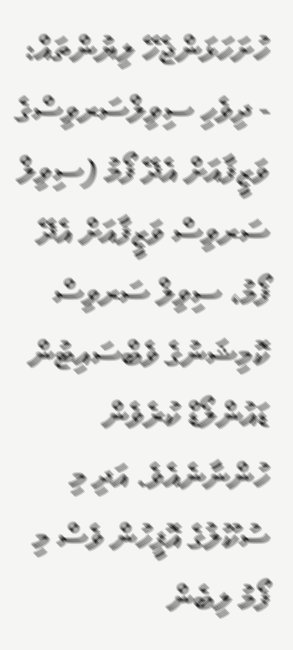ހުށަހަޅަންޖެހޭ ލިޔުންތައް:
- ދިވެހި ސިވިލްސަރވިސްގެ  ވަޒީފާއަށް އެދޭ ފޯމު (ސިވިލް ސަރވިސް ވަޒީފާއަށް އެދޭ ފޯމު، ސިވިލް ސަރވިސް ކޮމިޝަނުގެ ވެބްސައިޓުން ޑައުންލޯޑް ކުރެވެން ހުންނާނެއެވެ. އަދި މި ސުކޫލުގެ އޮފީހުން ވެސް މި ފޯމު ލިބެން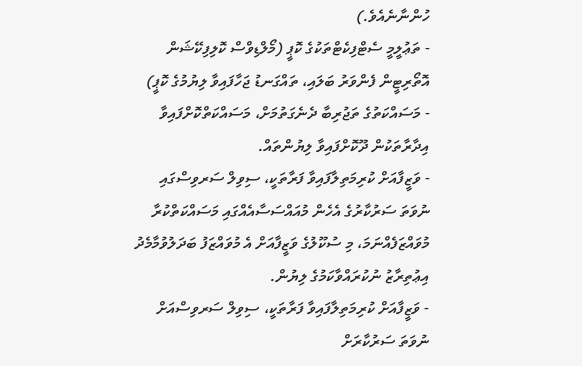ހުންނާނެއެވެ.)
- ތަޢުލީމީ ސެޓްފިކެޓްތަކުގެ ކޮޕީ (މޯލްޑިވްސް ކޮލިފިކޭޝަން އޮތޯރިޓީން ފެންވަރު ބަލައި، ތައްގަނޑު ޖަހާފައިވާ ލިޔުމުގެ ކޮޕީ)
- މަސައްކަތުގެ ތަޖުރިބާ ދެނެގަތުމަށް، މަސައްކަތްކޮށްފައިވާ އިދާރާތަކުން ދޫކޮށްފައިވާ ލިޔުންތައް.
- ވަޒީފާއަށް ކުރިމަތިލާފައިވާ ފަރާތަކީ، ސިވިލް ސަރވިސްގައި ނުވަތަ ސަރުކާރުގެ އެހެން މުއައްސަސާއެއްގައި މަސައްކަތްކުރާ މުވައްޒަފެއްނަމަ، މި ސުކޫލުގެ ވަޒީފާއަށް އެ މުވައްޒަފު ބަދަލުވުމާމެދު އިޢުތިރާޒު ނުކުރައްވާކަމުގެ ލިޔުން.
- ވަޒީފާއަށް ކުރިމަތިލާފައިވާ ފަރާތަކީ، ސިވިލް ސަރވިސްއަށް ނުވަތަ ސަރުކާރަށް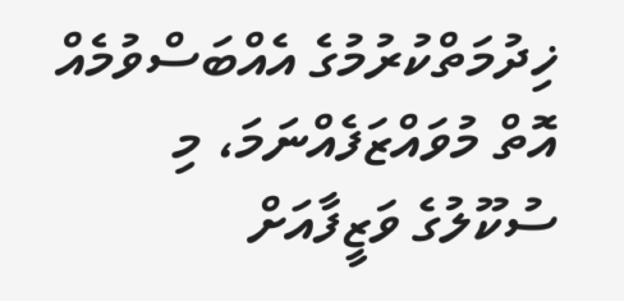ޚިދުމަތްކުރުމުގެ އެއްބަސްވުމެއް އޮތް މުވައްޒަފެއްނަމަ، މި ސުކޫލުގެ ވަޒީފާއަށް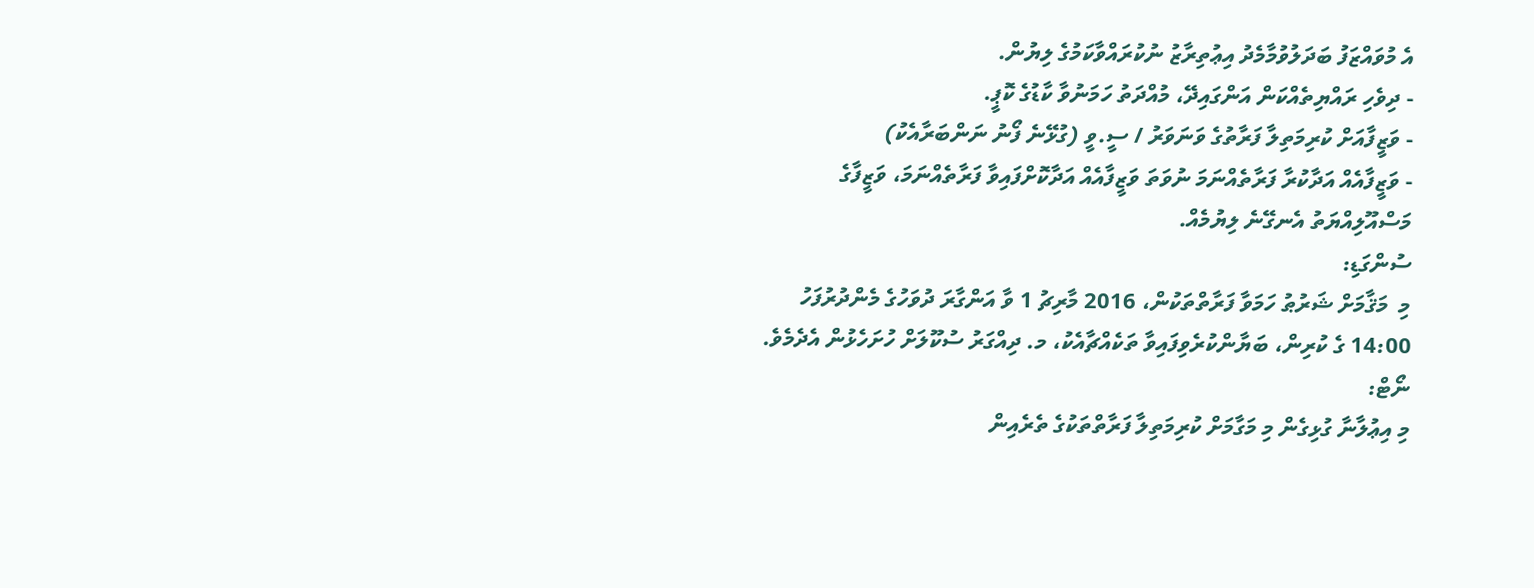އެ މުވައްޒަފު ބަދަލުވުމާމެދު އިޢުތިރާޒު ނުކުރައްވާކަމުގެ ލިޔުން.
- ދިވެހި ރައްޔިތެއްކަން އަންގައިދޭ، މުއްދަތު ހަމަނުވާ ކާޑުގެ ކޮޕީ.
- ވަޒީފާއަށް ކުރިމަތިލާ ފަރާތުގެ ވަނަވަރު / ސީ.ވީ (ގުޅޭނެ ފޯނު ނަންބަރާއެކު)
- ވަޒީފާއެއް އަދާކުރާ ފަރާތެއްނަމަ ނުވަތަ ވަޒީފާއެއް އަދާކޮށްފައިވާ ފަރާތެއްނަމަ، ވަޒީފާގެ މަސްއޫލިއްޔަތު އެނގޭނެ ލިޔުމެއް.
ސުންގަޑި:
މި  މަޤާމަށް ޝަރުޠު ހަމަވާ ފަރާތްތަކުން، 2016 މާރިޗު 1 ވާ އަންގާރަ ދުވަހުގެ މެންދުރުފަހު 14:00 ގެ ކުރިން، ބަޔާންކުރެވިފައިވާ ތަކެއްޗާއެކު، މ. ދިއްގަރު ސުކޫލަށް ހުށަހެޅުން އެދެމެވެ.
ނޯޓް:
މި އިޢުލާނާ ގުޅިގެން މި މަގާމަށް ކުރިމަތިލާ ފަރާތްތަކުގެ ތެރެއިން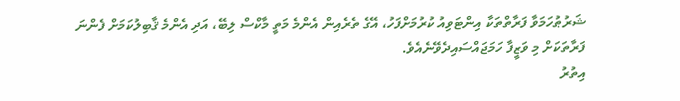ޝަރުޠުހަމަވާ ފަރާތްތަކާ އިންޓަވިއު ކުރުމަށްފަހު، އޭގެ ތެރެއިން އެންމެ މަތީ މާކްސް ލިބޭ، އަދި އެންމެ ޤާބިލުކަމަށް ފެންނަ ފަރާތަކަށް މި ވަޒީފާ ހަމަޖައްސައިދެވޭނެއެވެ.
އިތުރު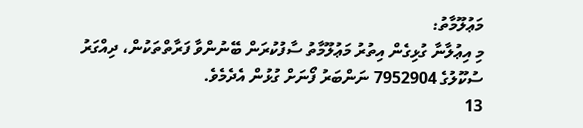މަޢުލޫމާތު:
މި އިޢުލާނާ ގުޅިގެން އިތުރު މަޢުލޫމާތު ސާފުކުރަން ބޭނުންވާ ފަރާތްތަކުން، ދިއްގަރު ސުކޫލުގެ 7952904 ނަންބަރު ފޯނަށް ގުޅުން އެދެމެވެ.
13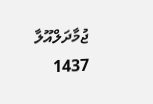ޖުމާދަލްއޫލާ 1437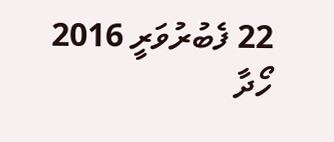22 ފެބުރުވަރީ 2016
ހޯދާ